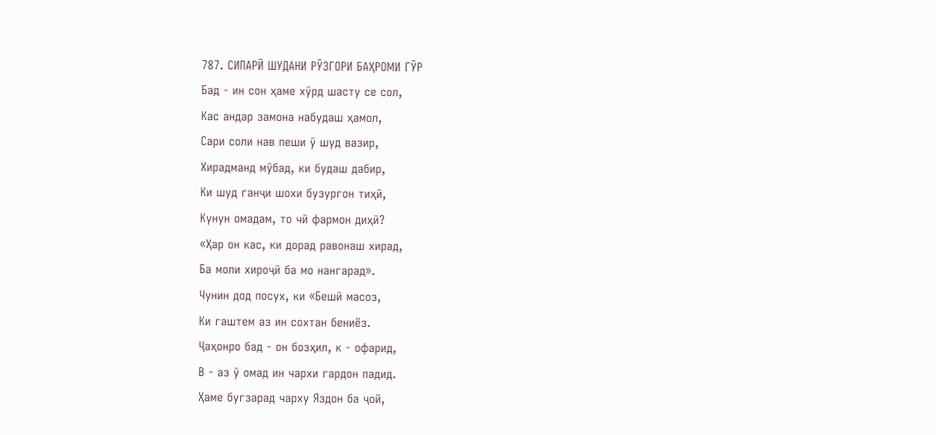787. СИПАРӢ ШУДАНИ РӮЗГОРИ БАҲРОМИ ГӮР
Бад - ин сон ҳаме хӯрд шасту се сол,
Кас андар замона набудаш ҳамол,
Сари соли нав пеши ӯ шуд вазир,
Хирадманд мӯбад, ки будаш дабир,
Ки шуд ганҷи шохи бузургон тиҳӣ,
Кунун омадам, то чӣ фармон диҳӣ?
«Ҳар он кас, ки дорад равонаш хирад,
Ба моли хироҷӣ ба мо нангарад».
Чунин дод посух, ки «Бешӣ масоз,
Ки гаштем аз ин сохтан бениёз.
Ҷаҳонро бад - он бозҳил, к - офарид,
В - аз ӯ омад ин чархи гардон падид.
Ҳаме бугзарад чарху Яздон ба ҷой,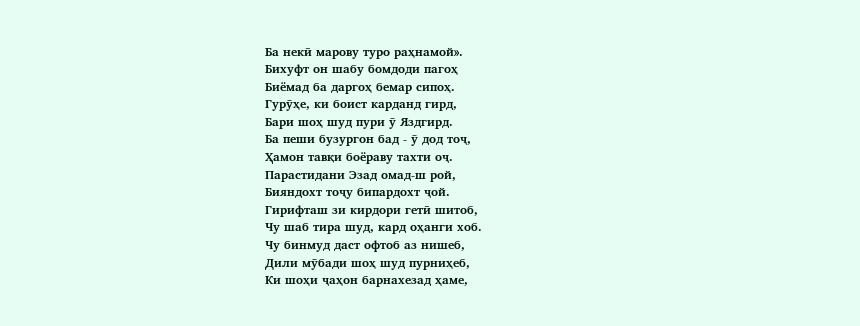Ба некӣ марову туро раҳнамой».
Бихуфт он шабу бомдоди пагоҳ
Биёмад ба даргоҳ бемар сипоҳ.
Гурӯҳе, ки боист карданд гирд,
Бари шоҳ шуд пури ӯ Яздгирд.
Ба пеши бузургон бад - ӯ дод тоҷ,
Ҳамон тавқи боёраву тахти оҷ.
Парастидани Эзад омад-ш рой,
Бияндохт тоҷу бипардохт ҷой.
Гирифташ зи кирдори гетӣ шитоб,
Чу шаб тира шуд, кард оҳанги хоб.
Чу бинмуд даст офтоб аз нишеб,
Дили мӯбади шоҳ шуд пурниҳеб,
Ки шоҳи ҷаҳон барнахезад ҳаме,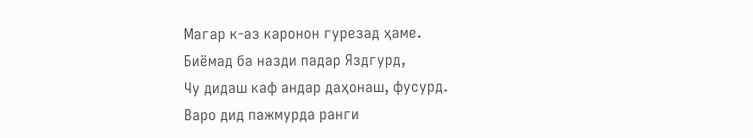Магар к-аз каронон гурезад ҳаме.
Биёмад ба назди падар Яздгурд,
Чу дидаш каф андар даҳонаш, фусурд.
Варо дид пажмурда ранги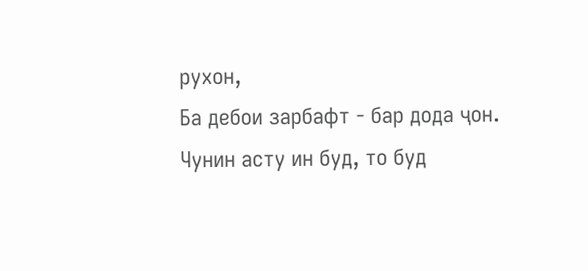рухон,
Ба дебои зарбафт - бар дода ҷон.
Чунин асту ин буд, то буд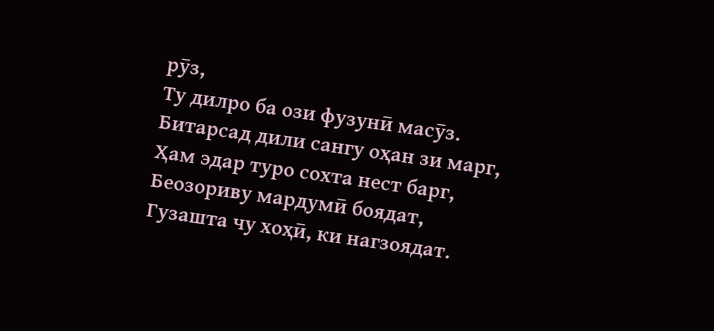рӯз,
Ту дилро ба ози фузунӣ масӯз.
Битарсад дили сангу оҳан зи марг,
Ҳам эдар туро сохта нест барг,
Беозориву мардумӣ боядат,
Гузашта чу хоҳӣ, ки нагзоядат.